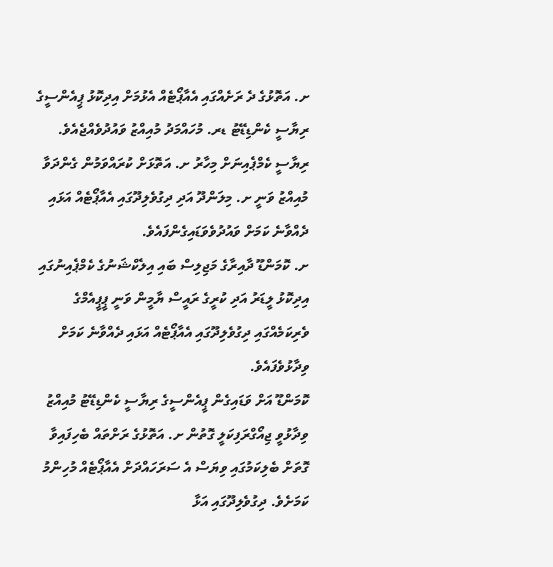ށ. އަތޮޅުގެ ދެ ރަށެއްގައި އެއާޕޯޓެއް އެޅުމަށް އިދިކޮޅު ޕީއެންސީގެ ރިޔާސީ ކެންޑިޑޭޓު ޑރ. މުހައްމަދު މުއިއްޒު ވައުދުވެއްޖެއެވެ.
ރިޔާސީ ކެމްޕެއިނަށް މިހާރު ށ. އަތޮޅަށް ކުރައްވަމުން ގެންދަވާ މުއިއްޒު ވަނީ ށ. މިލަންދޫ އަދި ދިގުވެލިދޫގައި އެއާޕޯޓެއް އަޅައި ދެއްވާނެ ކަމަށް ވައުދުވެވަޑައިގެންފައެވެ.
ށ. ކޮމަންޑޫ ދާއިރާގެ މަޖިލިސް ބައި އިލެކްޝަނުގެ ކެމްޕެއިނުގައި އިދިކޮޅު ލީޑަރު އަދި ކުރީގެ ރައީސް ޔާމީން ވަނީ ޕީޕީއެމްގެ ވެރިކަމެއްގައި ދިގުވެލިދޫގައި އެއާޕޯޓެއް އަޅައި ދެއްވާނެ ކަމަށް ވިދާޅުވެފައެވެ.
ކޮމަންޑޫ އަށް ވަޑައިގެން ޕީއެންސީގެ ރިޔާސީ ކެންޑިޑޭޓު މުއިއްޒު ވިދާޅުވީ ޖިއޯގްރަފިކަލީ ގޮތުން ށ. އަތޮޅުގެ ރަށްތައް ބެހިފައިވާ ގޮތަށް ބެލިކަމުގައި ވިޔަސް އެ ސަރަހައްދަށް އެއާޕޯޓެއް މުހިންމު ކަމަށެވެ. ދިގުވެލިދޫގައި އަޅާ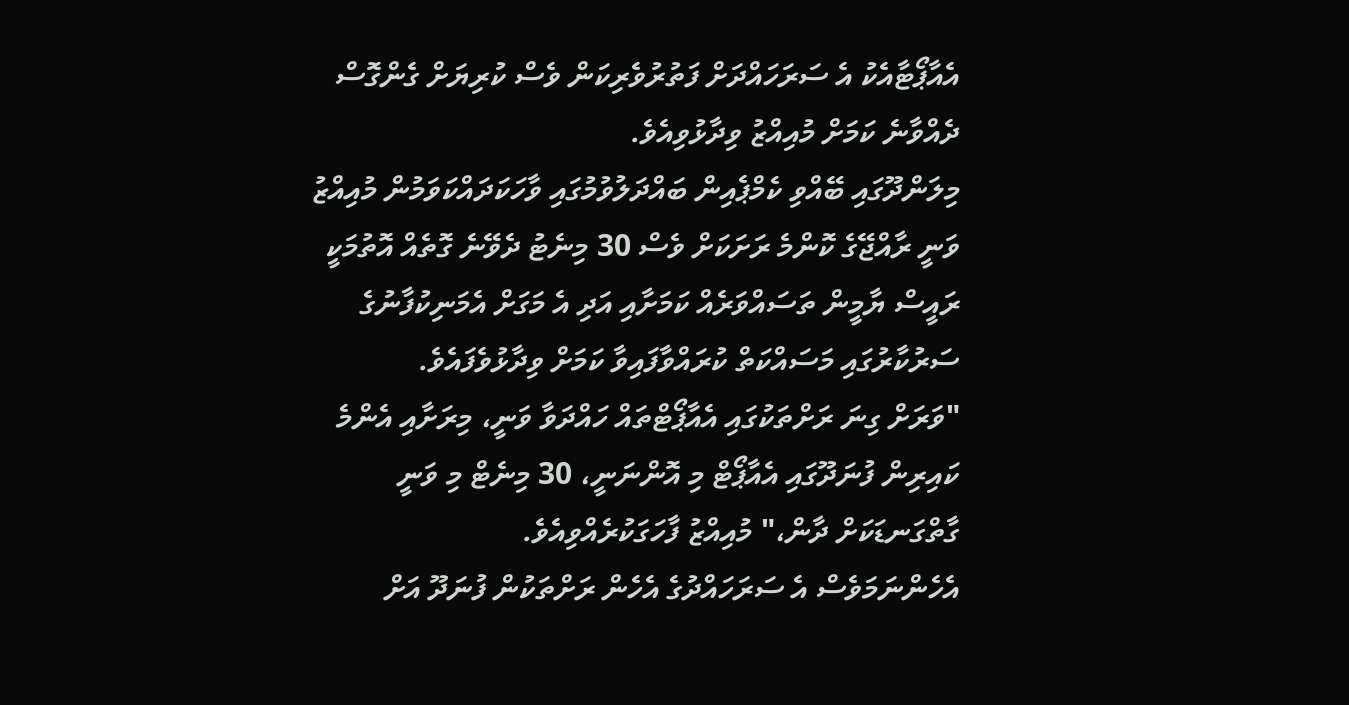އެއާޕޯޓާއެކު އެ ސަރަހައްދަށް ފަތުރުވެރިކަން ވެސް ކުރިޔަށް ގެންގޮސް ދެއްވާނެ ކަމަށް މުއިއްޒު ވިދާޅުވިއެވެ.
މިލަންދޫގައި ބޭއްވި ކެމްޕެއިން ބައްދަލުވުމުގައި ވާހަކަދައްކަވަމުން މުއިއްޒު ވަނީ ރާއްޖޭގެ ކޮންމެ ރަށަކަށް ވެސް 30 މިނެޓު ދެވޭނެ ގޮތެއް އޮތުމަކީ ރައީސް ޔާމީން ތަސައްވަރެއް ކަމަށާއި އަދި އެ މަގަށް އެމަނިކުފާނުގެ ސަރުކާރުގައި މަސައްކަތް ކުރައްވާފައިވާ ކަމަށް ވިދާޅުވެފައެވެ.
"ވަރަށް ގިނަ ރަށްތަކުގައި އެއާޕޯޓްތައް ހައްދަވާ ވަނީ، މިރަށާއި އެންމެ ކައިރިން ފުނަދޫގައި އެއާޕޯޓް މި އޮންނަނީ، 30 މިނެޓް މި ވަނީ ގާތްގަނޑަކަށް ދާން،" މުއިއްޒު ފާހަގަކުރެއްވިއެވެ.
އެހެންނަމަވެސް އެ ސަރަހައްދުގެ އެހެން ރަށްތަކުން ފުނަދޫ އަށް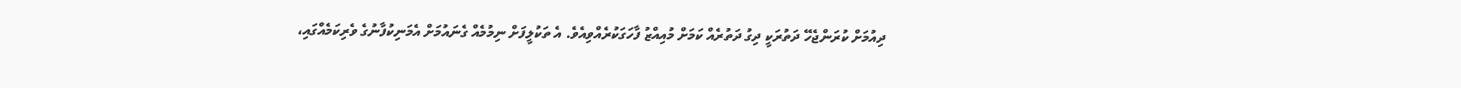ދިއުމަށް ކުރަންޖެހޭ ދަތުރަކީ ދިގު ދަތުރެއް ކަމަށް މުއިއްޒު ފާހަގަކުރެއްވިއެވެ. އެ ތަކުލީފަށް ނިމުމެއް ގެނައުމަށް އެމަނިކުފާނުގެ ވެރިކަމެއްގައި،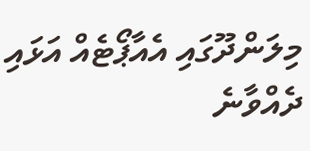މިލަންދޫގައި އެއާޕޯޓެއް އަޅައި ދެއްވާނެ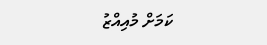ކަމަށް މުއިއްޒު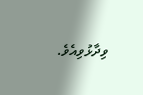ވިދާޅުވިއެވެ.